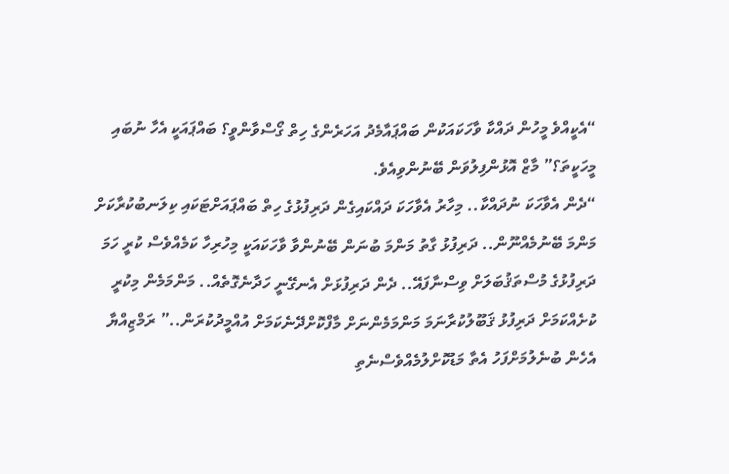“އެކީއްވެ މީހުން ދައްކާ ވާހަކައަކުން ބައްޕައާމެދު އަހަރެންގެ ހިތް ގޯސްވާންވީ؟ ބައްޕައަކީ އެހާ ނުބައި މީހަކީތަ؟” މާޒް އޮޅުންފިލުވަން ބޭނުންވިއެވެ.
“ދެން އެވާހަކަ ނުދައްކާ.. މިހާރު އެވާހަކަ ދައްކައިގެން ދަރިފުޅުގެ ހިތް ބައްޕައަށްޓަކައި ކިލަނބުކުރާކަށް މަންމަ ބޭނުމެއްނޫން.. ދަރިފުޅު ގާތު މަންމަ ބުނަން ބޭނުންވާ ވާހަކައަކީ މިހުރިހާ ކަމެއްވެސް ކުރީ ހަމަ ދަރިފުޅުގެ މުސްތަޤުބަލަށް ވިސްނާފައޭ.. ދެން ދަރިފުޅަށް އެނގޭނީ ހަދާނެގޮތެއް.. މަންމަމެން މިކުރީ ކުށެއްކަމަށް ދަރިފުޅު ޤަބޫލުކުރާނަމަ މަންމަމެންނަށް މާފްކޮށްދޭނެކަމަށް އުއްމީދުކުރަން..” ރަމްޒިއްޔާ އެހެން ބުނެލުމަށްފަހު އެތާ މަޑުކޮށްލުމެއްވެސްނެތި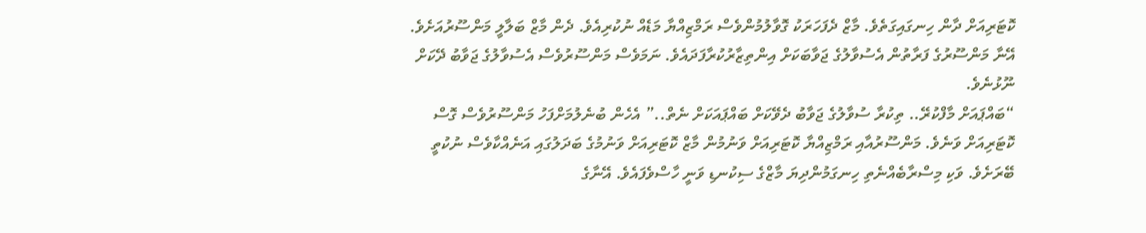ކޮޓަރިއަށް ދާން ހިނގައިގަތެވެ. މާޒް ދެފަހަރަކު ގޮވާލުމުންވެސް ރަމްޒިއްޔާ މަޑެއް ނުކުރިއެވެ. ދެން މާޒް ބަލާލީ މަންސޫރުއަށެވެ. އޭނާ މަންސޫރުގެ ފަރާތުން އެސުވާލުގެ ޖަވާބަކަށް އިންތިޒާރުކުރާފަދައެވެ. ނަމަވެސް މަންސޫރުވެސް އެސުވާލުގެ ޖަވާބު ދޭކަށް ނޫޅުނެވެ.
“ބައްޕައަށް މާފްކުރޭ.. ތިކުރާ ސުވާލުގެ ޖަވާބު ދެވޭކަށް ބައްޕައަކަށް ނެތް..” އެހެން ބުނެލުމަށްފަހު މަންސޫރުވެސް ގޮސް ކޮޓަރިއަށް ވަނެވެ. މަންސޫރުއާއި ރަމްޒިއްޔާ ކޮޓަރިއަށް ވަނުމުން މާޒް ކޮޓަރިއަށް ވަނުމުގެ ބަދަލުގައި އަނެއްކާވެސް ނުކުތީ ބޭރަށެވެ. ވަކި މިސްރާބެއްނެތި ހިނގަމުންދިޔަ މާޒްގެ ސިކުނޑި ވަނީ ހާސްވެފައެވެ. އޭނާގެ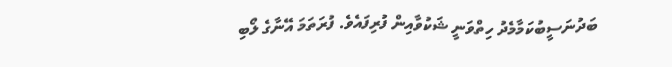ބަދުނަސީބުކަމާމެދު ހިތްވަނީ ޝަކުވާއިން ފުރިފައެވެ. ފުރަތަމަ އޭނާގެ ލޯބި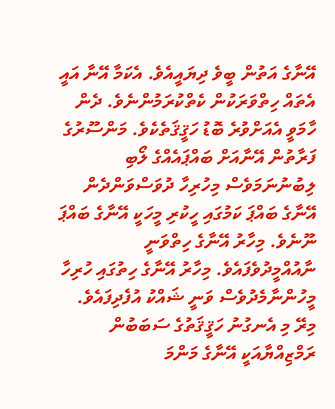އޭނާގެ އަތުން ބީވެ ދިޔައީއެވެ. އެކަމާ އޭނާ އައީ އެތައް ހިތްވަރަކުން ކެތްކުރަމުންނެވެ. ދެން ހާމަވީ އެއަށްވުރެ ބޮޑު ހަޤީޤަތެކެވެ. މަންސޫރުގެ ފަރާތުން އޭނާއަށް ބައްޕައެއްގެ ލޯބި ލިބުނުނަމަވެސް މިހުރިހާ ދުވަސްވަންދެން އޭނާގެ ބައްޕަ ކަމުގައި ހީކުރި މީހަކީ އޭނާގެ ބައްޕަ ނޫނެވެ. މިހާރު އޭނާގެ ހިތްވަނީ ނާއުއްމީދުވެފައެވެ. މިހާރު އޭނާގެ ހިތުގައި ހުރިހާ މީހުންނާމެދުވެސް ވަނީ ޝައްކު އުފެދިފައެވެ. މިރޭ މި އެނގުނު ހަޤީޤަތުގެ ސަބަބުން ރަމްޒިއްޔާއަކީ އޭނާގެ މަންމަ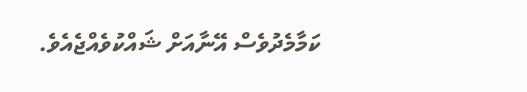ކަމާމެދުވެސް އޭނާއަށް ޝައްކުވެއްޖެއެވެ.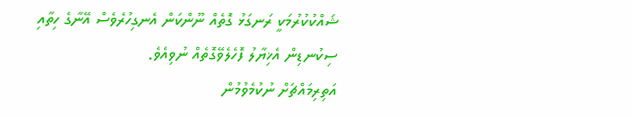ޝައްކުކުރުމަކީ ރަނގަޅު ގޮތެއް ނޫންކަން އެނގިހުރެވެސް އޭނާގެ ހިތާއި ސިކުނޑިން އެޚިޔާލު ފޮހެލެވޭގޮތެއް ނުވިއެވެ.
އަތިރިމައްޗަށް ނުކުމެވުމުން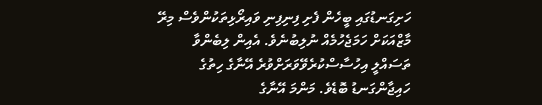ހަށިގަނޑުގައި ބީހެން ފެށި ފިނިފިނި ވައިރޯޅިތަކުންވެސް މިރޭ މާޒްއަކަށް ހަމަޖެހުމެއް ނުލިބުނެވެ. އެއިން ލިބެންވާ ތަސައްލީ އިހުސާސްކުރެވޭވަރަށްވުރެ އޭނާގެ ހިތުގެ ހައިޖާންގަނޑު ބޮޑެވެ. މަންމަ އޭނާގެ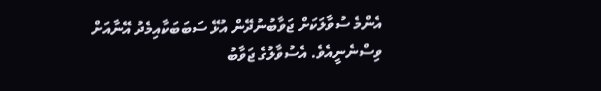އެންމެ ސުވާލަކަށް ޖަވާބުނުދޭން އުޅޭ ސަބަބަކާއިމެދު އޭނާއަށް ވިސްނެނީއެވެ. އެސުވާލުގެ ޖަވާބު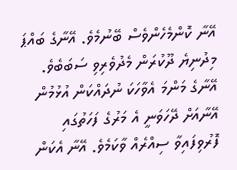އޭނާ ކޮންމެހެންވެސް ބޭނުމެވެ. އޭނާގެ ބައްޕަ މިދުނިޔެ ދޫކުރަން މެދުވެރިވި ސަބަބެވެ. އޭނާގެ މަންމަ އެވާހަކަ ނުދައްކަން އުޅުމުން އޭނާއަށް ދޭހަވަނީ އެ މަރުގެ ފަހަތުގައި ފޮރުވިފައިވާ ސިއްރެއް ވާކަމެވެ. އޭނާ އެކަން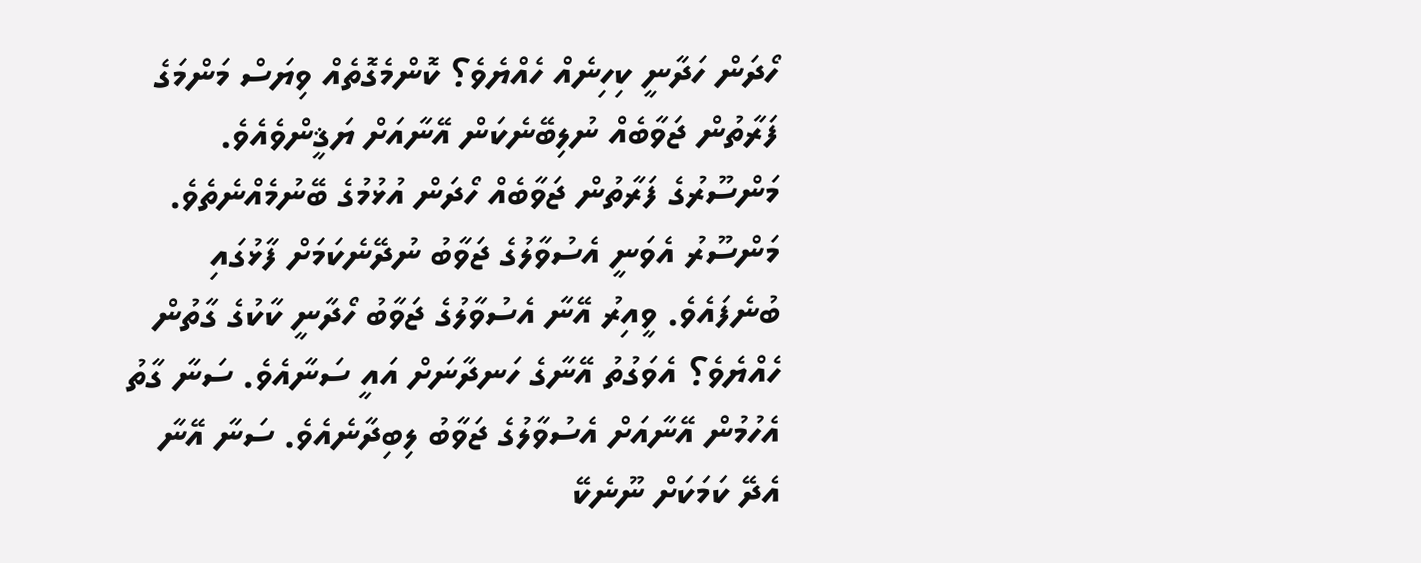ހޯދަން ހަދާނީ ކިހިނެއް ހެއްޔެވެ؟ ކޮންމެގޮތެއް ވިޔަސް މަންމަގެ ފަރާތުން ޖަވާބެއް ނުލިބޭނެކަން އޭނާއަށް ޔަޤީންވެއެވެ. މަންސޫރުގެ ފަރާތުން ޖަވާބެއް ހޯދަން އުޅުމުގެ ބޭނުމެއްނެތެވެ. މަންސޫރު އެވަނީ އެސުވާލުގެ ޖަވާބު ނުދޭނެކަމަށް ފާޅުގައި ބުނެފައެވެ. ވީއިރު އޭނާ އެސުވާލުގެ ޖަވާބު ހޯދާނީ ކާކުގެ ގާތުން ހެއްޔެވެ؟ އެވަގުތު އޭނާގެ ހަނދާނަށް އައީ ސަނާއެވެ. ސަނާ ގާތު އެހުމުން އޭނާއަށް އެސުވާލުގެ ޖަވާބު ލިބިދާނެއެވެ. ސަނާ އޭނާ އެދޭ ކަމަކަށް ނޫނެކޭ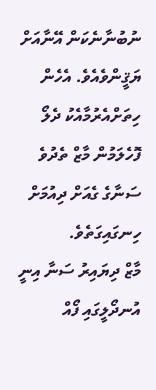ނުބުނާނެކަން އޭނާއަށް ޔަޤީންވެއެވެ. އެހެން ހިތަށްއެރުމާއެކު ދެލޯ ފޮހެލަމުން މާޒް ތެދުވެ ސަނާގެ ގެއަށް ދިއުމަށް ހިނގައިގަތެވެ.
މާޒް ދިޔައިރު ސަނާ އިނީ އުނދޯލީގައި ފޯއް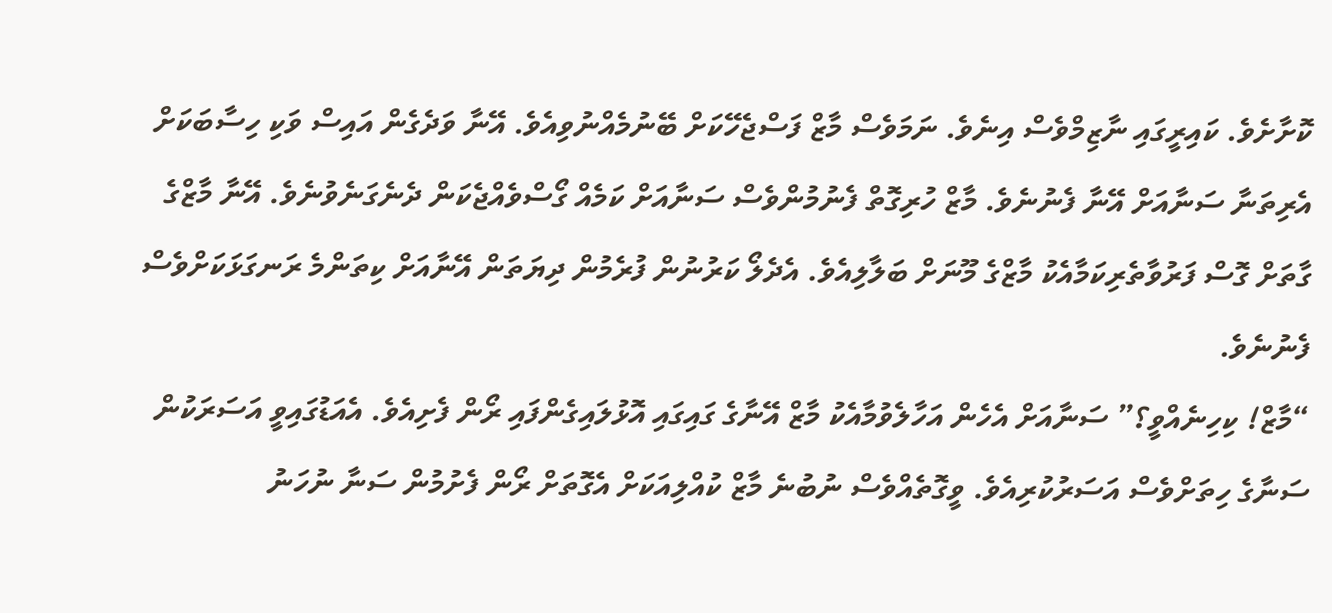ކޮށާށެވެ. ކައިރީގައި ނާޒިމްވެސް އިނެވެ. ނަމަވެސް މާޒް ފަސްޖެހޭކަށް ބޭނުމެއްނުވިއެވެ. އޭނާ ވަދެގެން އައިސް ވަކި ހިސާބަކަށް އެރިތަނާ ސަނާއަށް އޭނާ ފެނުނެވެ. މާޒް ހުރިގޮތް ފެނުމުންވެސް ސަނާއަށް ކަމެއް ގޯސްވެއްޖެކަން ދެނެގަނެވުނެވެ. އޭނާ މާޒްގެ ގާތަށް ގޮސް ފަރުވާތެރިކަމާއެކު މާޒްގެ މޫނަށް ބަލާލިއެވެ. އެދެލޯ ކަރުނުން ފުރެމުން ދިޔަތަން އޭނާއަށް ކިތަންމެ ރަނގަޅަކަށްވެސް ފެނުނެވެ.
“މާޒް! ކިހިނެއްވީ؟” ސަނާއަށް އެހެން އަހާލެވުމާއެކު މާޒް އޭނާގެ ގައިގައި އޮޅުލައިގެންފައި ރޯން ފެށިއެވެ. އެއަޑުގައިވީ އަސަރަކުން ސަނާގެ ހިތަށްވެސް އަސަރުކުރިއެވެ. ވީގޮތެއްވެސް ނުބުނެ މާޒް ކުއްލިއަކަށް އެގޮތަށް ރޯން ފެށުމުން ސަނާ ނުހަނު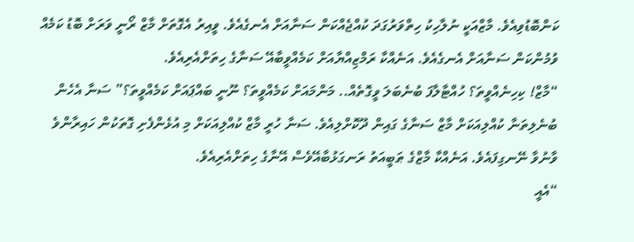ކަންބޮޑުވިއެވެ. މާޒްއަކީ ނުލާހިކު ހިތްވަރުގަދަ ކުއްޖެއްކަން ސަނާއަށް އެނގެއެވެ. ވީއިރު އެގޮތަށް މާޒް ރޯނީ ވަރަށް ބޮޑު ކަމެއް ވުމުންކަން ސަނާއަށް އެނގެއެވެ. އަނެއްކާ ރަމްޒިއްޔާއަށް ކަމެއްވީބާއޭ ސަނާގެ ހިތަށްއެރިއެވެ.
“މާޒް! ކިހިނެއްވީތަ؟ ހުއްޓާލާފަ ބުނެބަލަ ވީގޮތެއް.. މަންމައަށް ކަމެއްވީތަ؟ ނޫނީ ބައްޕައަށް ކަމެއްވީތަ؟” ސަނާ އެހެން ބުނެލިތަނާ ކުއްލިއަކަށް މާޒް ސަނާގެ ގައިން ދޫކޮށްލިއެވެ. ސަނާ ހުރީ މާޒް ކުއްލިއަކަށް މި އުޅެންފެށި ގޮތަކުން ހައިރާންވެ ވާނުވާ ނޭނގިފައެވެ. އަނެއްކާ މާޒްގެ ޠަބީއަތު ރަނގަޅުބާއޭވެސް އޭނާގެ ހިތަށްއެރިއެވެ.
“އެއީ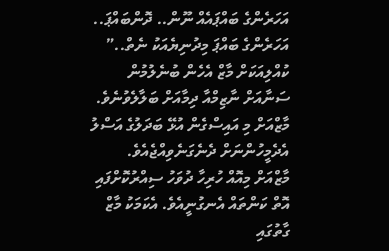އަހަރެންގެ ބައްޕައެއް ނޫން.. ދޮންބައްޕަ.. އަހަރެންގެ ބައްޕަ މިދުނިޔެއަކު ނެތް..” ކުއްލިއަކަށް މާޒް އެހެން ބުނެލުމުން ސަނާއަށް ނާޒިމްއާ ދިމާއަށް ބަލާލެވުނެވެ. މާޒްއަށް މި އައިސްގެން އުޅޭ ބަދަލުގެ އަސްލު އެދެމީހުންނަށް ދެނެގަނެވިއްޖެއެވެ. މާޒްއަށް މިއޮއް ހުރިހާ ދުވަހު ސިއްރުކޮށްފައި އޮތް ކަންތައް އެނގުނީއެވެ. އެކަމަކު މާޒް ގާތުގައި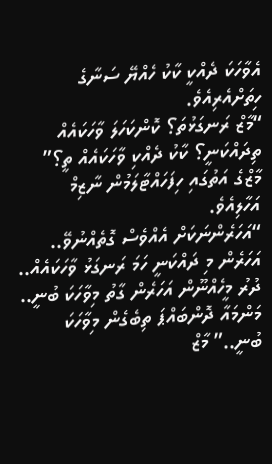އެވާހަކަ ދެއްކީ ކާކު ހެއްޔޭ ސަނާގެ ހިތަށްއެރިއެވެ.
“މާޒް ރަނގަޅުތަ؟ ކޮންކަހަލަ ވާހަކައެއް ތިދައްކަނީ؟ ކާކު ދެއްކި ވާހަކައެއް ތީ؟” މާޒްގެ އަތުގައި ހިފަހައްޓާލަމުން ނާޒިމް އަހާލިއެވެ.
“އަހަރެންނަކަށް އެއްވެސް ގޮތެއްނުވޭ.. އަހަރެން މި ދައްކަނީ ހަމަ ރަނގަޅު ވާހަކައެއް.. ދުރު މީހެއްނޫން އަހަރެން ގާތު މިވާހަކަ ބުނީ.. މަންމައާ ދޮންބައްޕަ ތިބެގެން މިވާހަކަ ބުނީ..” މާޒް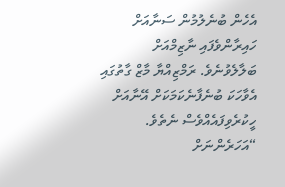އެހެން ބުނެލުމުން ސަނާއަށް ހައިރާންވެފައި ނާޒިމްއަށް ބަލާލެވުނެވެ. ރަމްޒިއްޔާ މާޒް ގާތުގައި އެވާހަކަ ބުނެފާނެކަމަކަށް އޭނާއަށް ހީކުރެވިފައެއްވެސް ނެތެވެ.
“އަހަރެންނަށް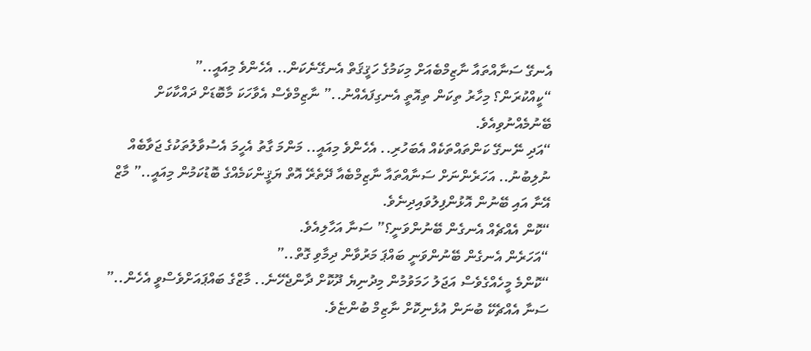އެނގޭ ސަނާއްތައާ ނާޒިމްބެއަށް މިކަމުގެ ހަޤީޤަތް އެނގޭނެކަން.. އެހެންވެ މިއައީ..”
“ކީއްކުރަން؟ މިހާރު ތިކަން ތިއޮތީ އެނގިފައެއްނު..” ނާޒިމްވެސް އެވާހަކަ މާބޮޑަށް ދައްކާކަށް ބޭނުމެއްނުވިއެވެ.
“އަދި ނޭނގޭ ކަންތައްތަކެއް އެބަހުރި.. އެހެންވެ މިއައީ.. މަންމަ ގާތު އެހީމަ އެސުވާލުތަކުގެ ޖަވާބެއް ނުލިބުނު.. އަހަރެންނަށް ސަނާއްތައާ ނާޒިމްބެއާ ދޭތެރޭ އޮތް ޔަޤީންކަމެއްގެ ބޮޑުކަމުން މިއައީ..” މާޒް އޭނާ އައި ބޭނުން އޮޅުންފިލުވައިދިނެވެ.
“ކޮން އެއްޗެއް އެނގެން ބޭނުންވަނީ؟” ސަނާ އަހާލިއެވެ.
“އަހަރެން އެނގެން ބޭނުންވަނީ ބައްޕަ މަރުވާން ދިމާވި ގޮތް..”
“ކޮންމެ މީހެއްގެވެސް އަޖަލު ހަމަވުމުން މިދުނިޔެ ދޫކޮށް ދާންޖެހޭނެ.. މާޒްގެ ބައްޕައަށްވެސްވީ އެހެން..” ސަނާ އެއްޗެކޭ ބުނަން އުޅެނިކޮށް ނާޒިމް ބުންޏެވެ.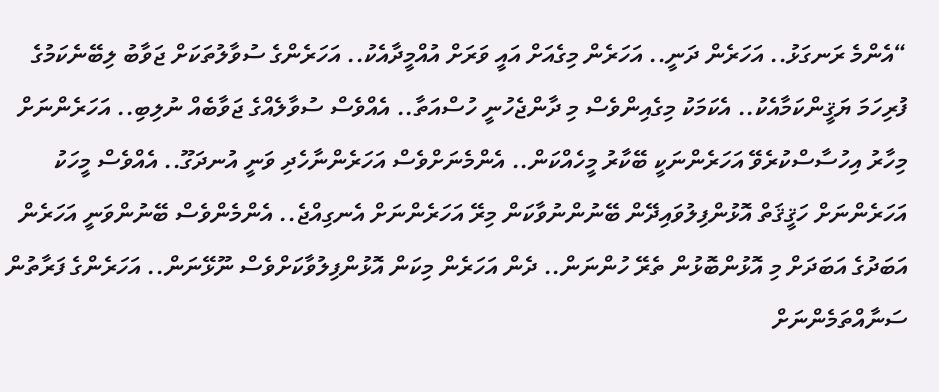“އެންމެ ރަނގަޅު.. އަހަރެން ދަނީ.. އަހަރެން މިގެއަށް އައީ ވަރަށް އުއްމީދާއެކު.. އަހަރެންގެ ސުވާލުތަކަށް ޖަވާބު ލިބޭނެކަމުގެ ފުރިހަމަ ޔަޤީންކަމާއެކު.. އެކަމަކު މިގެއިންވެސް މި ދާންޖެހުނީ ހުސްއަތާ.. އެއްވެސް ސުވާލެއްގެ ޖަވާބެއް ނުލިބި.. އަހަރެންނަށް މިހާރު އިހުސާސްކުރެވޭ އަހަރެންނަކީ ބޭކާރު މީހެއްކަން.. އެންމެނަށްވެސް އަހަރެންނާހެދި ވަނީ އުނދަގޫ.. އެއްވެސް މީހަކު އަހަރެންނަށް ހަޤީޤަތް އޮޅުންފިލުވައިދޭން ބޭނުންނުވާކަން މިރޭ އަހަރެންނަށް އެނގިއްޖެ.. އެންމެންވެސް ބޭނުންވަނީ އަހަރެން އަބަދުގެ އަބަދަށް މި އޮޅުންބޮޅުން ތެރޭ ހުންނަން.. ދެން އަހަރެން މިކަން އޮޅުންފިލުވާކަށްވެސް ނޫޅޭނަން.. އަހަރެންގެ ފަރާތުން ސަނާއްތަމެންނަށް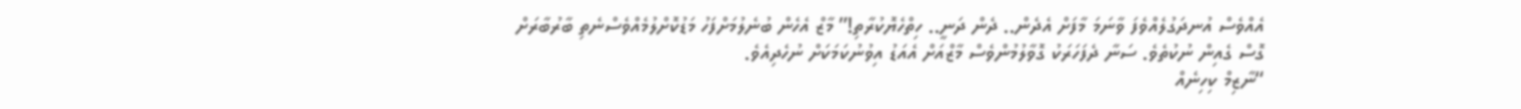އެއްވެސް އުނދަގުލެއްވެފަ ވާނަމަ މާފަށް އެދެން.. ދެން ދަނީ.. ހިތްހެޔޮކުރާތި!” މާޒް އެހެން ބުނެލުމަށްފަހު މަޑުކޮށްލުމެއްވެސްނެތި ބާރުބާރަށް ގޮސް ގެއިން ނުކުތެވެ. ސަނާ ދެފަހަރަކު ގޮވާލުމުންވެސް މާޒްއަށް އެއަޑު އިވުނުކަމަކަށް ނުހެދިއެވެ.
“ނާޒިމް ކިހިނެއް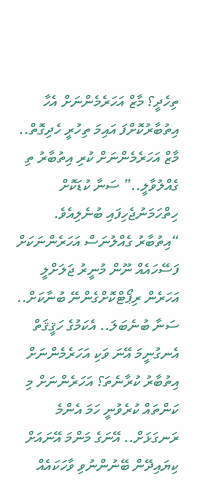ތިހެދީ؟ މާޒް އަހަރެމެންނަށް އެހާ އިތުބާރުކޮށްފަ އައިމަ ތިހުރީ ހެދިގޮތް.. މާޒް އަހަރެމެންނަށް ކުރި އިތުބާރު ތި ގެއްލުވާލީ..” ސަނާ ކުޑަކޮށް ހިތްހަމަނުޖެހިފައި ބުނެލިއެވެ.
“އިތުބާރު ގެއްލުނަސް އަހަރެންނަކަށް ފަސޭހައެއް ނޫން މުނީރު ޖަލަށްލީ އަހަރެން ރިޕޯޓްކޮށްގެންނޭ ބުނާކަށް.. ސަނާ ބުނެބަލަ.. އެކަމުގެ ހަޤީޤަތް އެނގުނީމަ އޭނަ ވަކި އަހަރެމެންނަށް އިތުބާރު ކުރާނެތަ؟ އަހަރެންނަށް މި ކަންތައް ކުރެވުނީ ހަމަ އެންމެ ރަނގަޅަށް.. އޭނަގެ މަންމަ އޭނައަށް ކިޔައިދޭން ބޭނުންނުވި ވާހަކައެއް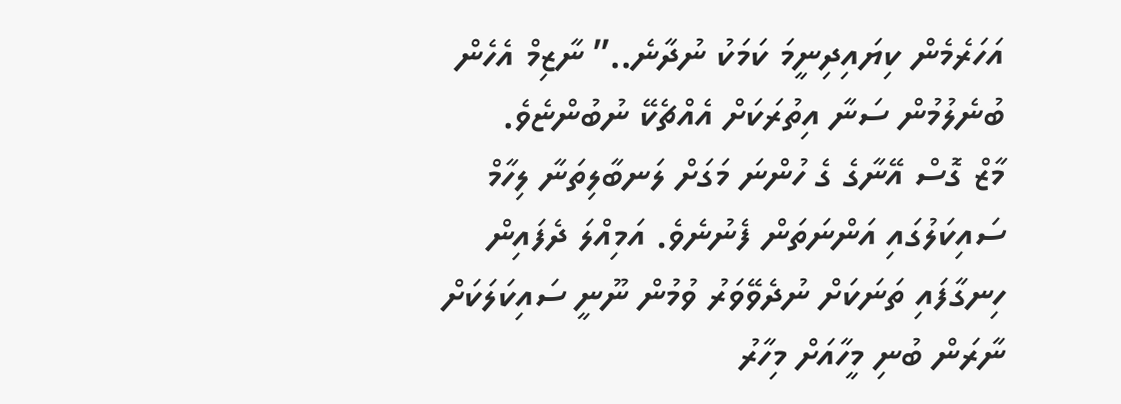އަހަރެމެން ކިޔައިދިނީމަ ކަމަކު ނުދާނެ..” ނާޒިމް އެހެން ބުނެލުމުން ސަނާ އިތުރަކަށް އެއްޗެކޭ ނުބުންޏެވެ.
މާޒް ގޮސް އޭނާގެ ގެ ހުންނަ މަގަށް ލަނބާލިތަނާ ލިހާމް ސައިކަލުގައި އަންނަތަން ފެނުނެވެ. އަމިއްލަ ދެފައިން ހިނގާފައި ތަނަކަށް ނުދެވޭވަރު ވުމުން ނޫނީ ސައިކަލަކަށް ނާރަން ބުނި މީހާއަށް މިހާރު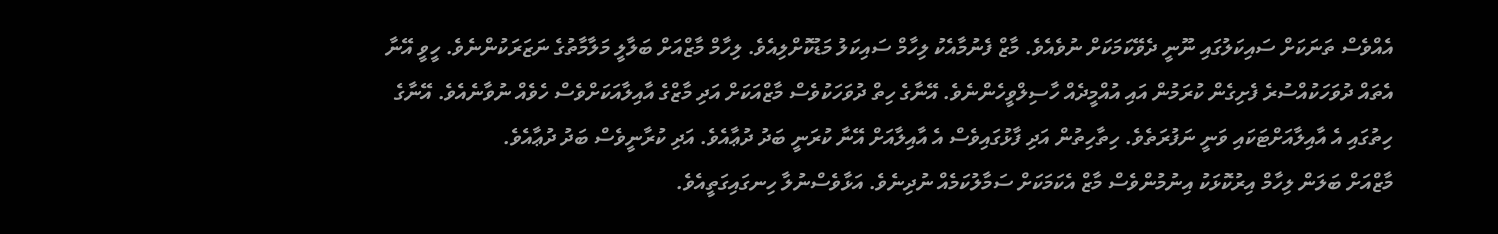އެއްވެސް ތަނަކަށް ސައިކަލުގައި ނޫނީ ދެވޭކަމަކަށް ނުވެއެވެ. މާޒް ފެނުމާއެކު ލިހާމް ސައިކަލު މަޑުކޮށްލިއެވެ. ލިހާމް މާޒްއަށް ބަލާލީ މަލާމާތުގެ ނަޒަރަކުންނެވެ. ހީވީ އޭނާ އެތައް ދުވަހަކުއްސުރެ ފެށިގެން ކުރަމުން އައި އުއްމީދެއް ހާސިލްވީހެންނެވެ. އޭނާގެ ހިތް ދުވަހަކުވެސް މާޒްއަކަށް އަދި މާޒްގެ އާއިލާއަކަށްވެސް ހެވެއް ނުވާނެއެވެ. އޭނާގެ ހިތުގައި އެ އާއިލާއަށްޓަކައި ވަނީ ނަފުރަތެވެ. ހިތާހިތުން އަދި ފާޅުގައިވެސް އެ އާއިލާއަށް އޭނާ ކުރަނީ ބަދު ދުޢާއެވެ. އަދި ކުރާނީވެސް ބަދު ދުޢާއެވެ.
މާޒްއަށް ބަލަން ލިހާމް އިރުކޮޅަކު އިނުމުންވެސް މާޒް އެކަމަކަށް ސަމާލުކަމެއް ނުދިނެވެ. އަޅާވެސްނުލާ ހިނގައިގަތީއެވެ.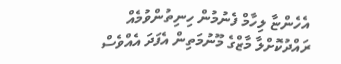އެހެންޏާ ލިހާމް ފެނުމުން ހިނިތުންވުމެއް ރައްދުކޮށްލާ މާޒްގެ މޫނުމަތިން އެފަދަ އެއްވެސް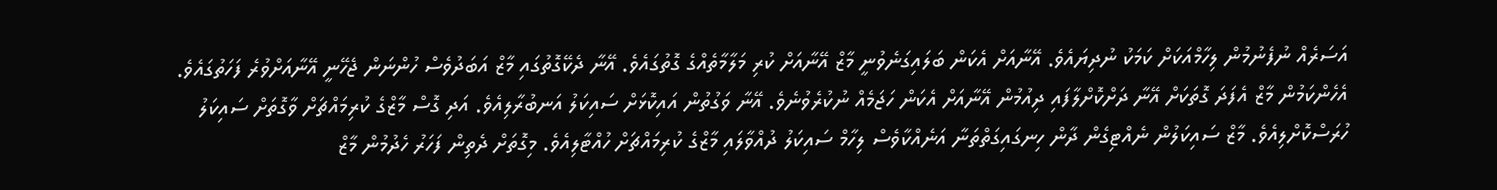އަސަރެއް ނުފެނުމުން ލިހާމްއަކަށް ކަމަކު ނުދިޔައެވެ. އޭނާއަށް އެކަން ބަލައިގަނެވުނީ މާޒް އޭނާއަށް ކުރި މަލާމާތެއްގެ ގޮތުގައެވެ. އޭނާ ދެކޭގޮތުގައި މާޒް އަބަދުވެސް ހުންނަން ޖެހޭނީ އޭނާއަށްވުރެ ފަހަތުގައެވެ. އެހެންކަމުން މާޒް އެފަދަ ގޮތަކަށް އޭނާ ދަށްކޮށްލާފައި ދިއުމުން އޭނާއަށް އެކަން ހަޖަމެއް ނުކުރެވުނެވެ. އޭނާ ވަގުތުން އައިކޮޅަށް ސައިކަލު އަނބުރާލިއެވެ. އަދި ގޮސް މާޒްގެ ކުރިމައްޗަށް ވާގޮތަށް ސައިކަލު ހުރަސްކޮށްލިއެވެ. މާޒް ސައިކަލުން ނެއްޓިގެން ދާން ހިނގައިގަތްތަނާ އަނެއްކާވެސް ލިހާމް ސައިކަލު ދުއްވާލައި މާޒްގެ ކުރިމައްޗަށް ހުއްޓާލިއެވެ. މިގޮތަށް ދެތިން ފަހަރު ހެދުމުން މާޒް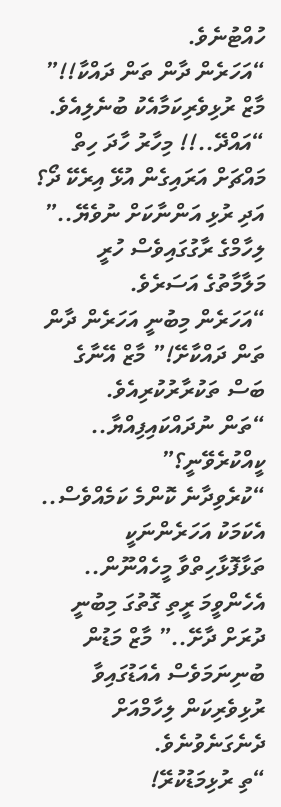ހުއްޓުނެވެ.
“އަހަރެން ދާން ތަން ދައްކާ!!” މާޒް ރުޅިވެރިކަމާއެކު ބުނެލިއެވެ.
“އައްދޭ..!! މިހާރު ހާދަ ހިތް މައްޗަށް އަރައިގެން އުޅޭ އިރެކޭ ދޯ؟ އަދި ރުޅި އަންނާކަށް ނުވެޔޭ..” ލިހާމްގެ ރާގުގައިވެސް ހުރީ މަލާމާތުގެ އަސަރެވެ.
“އަހަރެން މިބުނީ އަހަރެން ދާން ތަން ދައްކާށޭ!” މާޒް އޭނާގެ ބަސް ތަކުރާރުކުރިއެވެ.
“ތަން ނުދައްކައިފިއްޔާ.. ކީއްކުރެވޭނީ؟”
“ކުރެވިދާނެ ކޮންމެ ކަމެއްވެސް.. އެކަމަކު އަހަރެންނަކީ ތަޅާފޮޅާހިތްވާ މީހެއްނޫން.. އެހެންވީމަ ރީތި ގޮތުގަ މިބުނީ ދުރަށް ދާށޭ..” މާޒް މަޑުން ބުނިނަމަވެސް އެއަޑުގައިވާ ރުޅިވެރިކަން ލިހާމްއަށް ދެނެގަނެވުނެވެ.
“ތި ރުޅިމަޑުކުރޭ!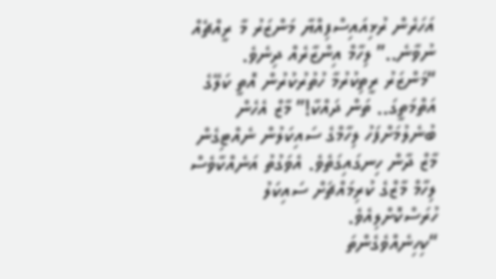އަހަރެން ރުޅިއައިސްފިއްޔާ މަންޒަރު މާ ރީއްޗެއް ނުވާނެ..” ލިހާމް އިންޒާރެއް ދިނެވެ.
“މަންޒަރު ރީތިކުރުމާ ހުތުރުކުރުން އޮތީ ކަލޭގެ އަތްމަތީގަ.. ތަން ދައްކާ!” މާޒް އެހެން ބުނެލުމަށްފަހު ލިހާމްގެ ސައިކަލުން ނެއްޓިގެން މާޒް ދާން ހިނގައިގަތެވެ. އެވަގުތު އަނެއްކާވެސް ލިހާމް މާޒްގެ ކުރިމައްޗަށް ސައިކަލު ހުރަސްކޮށްލިއެވެ.
“ކިހިނެއްވެގެންތަ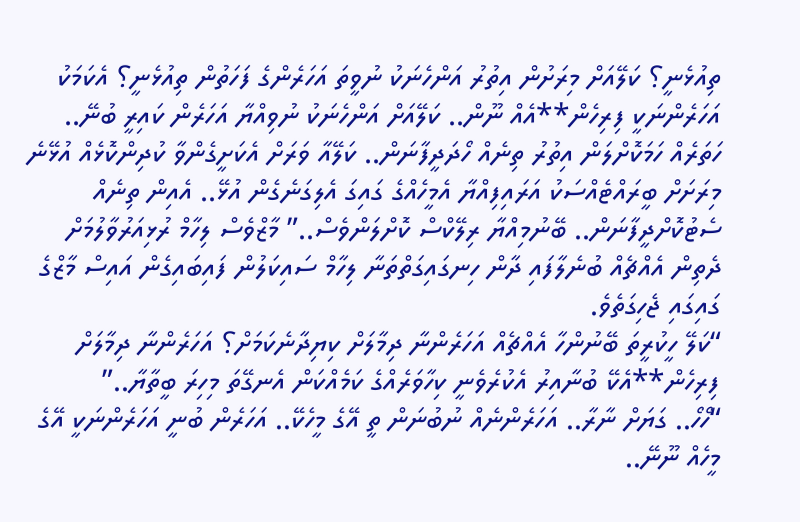ތިއުޅެނީ؟ ކަލޭއަށް މިރަށުން އިތުރު އަންހެނަކު ނުވީތަ އަހަރެންގެ ފަހަތުން ތިއުޅެނީ؟ އެކަމަކު އަހަރެންނަކީ ފިރިހެން**އެއް ނޫން.. ކަލޭއަށް އަންހެނަކު ނުވިއްޔާ އަހަރެން ކައިރީ ބުނޭ.. ހަތަރެއް ހަމަކޮށްލަން އިތުރު ތިނެއް ހޯދަދީފާނަން.. ކަލޭއާ ވަރަށް އެކަށީގެންވާ ކުދިންކޮޅެއް އުޅޭނެ މިރަށަށް ބީރައްޓެއްސަކު އަރައިފިއްޔާ އެމީހެއްގެ ގައިގަ އެލިގަނެގެން އުޅޭ.. އެއިން ތިނެއް ސެޓުކޮށްދީފާނަން.. ބޭނުމިއްޔާ ރިލޭކްސް ކޮށްލަންވެސް..” މާޒްވެސް ލިހާމް ރުޅިއަރުވާލުމަށް ދެތިން އެއްޗެއް ބުނެލާފައި ދާން ހިނގައިގަތްތަނާ ލިހާމް ސައިކަލުން ފައިބައިގެން އައިސް މާޒްގެ ގައިގައި ޖެހިގަތެވެ.
“ކަލޭ ހީކުރީތަ ބޭނުންހާ އެއްޗެއް އަހަރެންނާ ދިމާލަށް ކިޔިދާނެކަމަށް؟ އަހަރެންނާ ދިމާލަށް ފިރިހެން**އެކޭ ބުނާއިރު އެކުރެވެނީ ކިހާވަރެއްގެ ކަމެއްކަން އެނގޭތަ މިހިރަ ބީތާޔާ..”
“ހޯހޯ.. ގަޔަށް ނާރާ.. އަހަރެންނެއް ނުބުނަން ތީ އޭގެ މީހެކޭ.. އަހަރެން ބުނީ އަހަރެންނަކީ އޭގެ މީހެއް ނޫނޭ..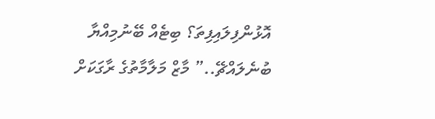އޮޅުންފިލައިފިތަ؟ ބިޓެއް ބޭނުމިއްޔާ ބުނެލައްޗޭ..” މާޒް މަލާމާތުގެ ރާގަކަށް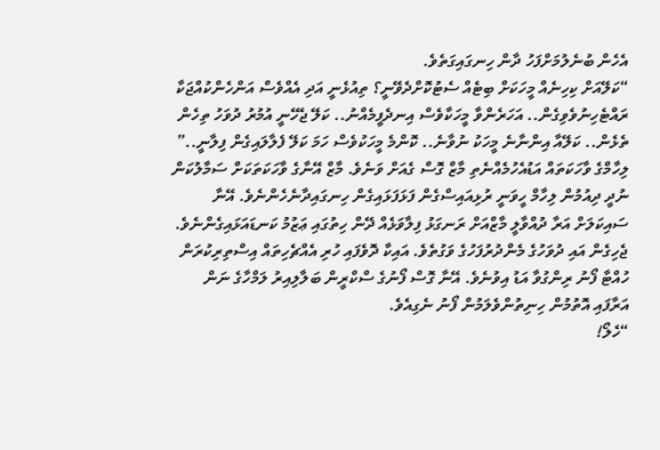އެހެން ބުނެލުމަށްފަހު ދާން ހިނގައިގަތެވެ.
“ކަލޭއަށް ކިހިނެއް މީހަކަށް ބިޓެއް ސެޓުކޮށްދެވޭނީ؟ ތިއުޅެނީ އަދި އެއްވެސް އަންހެންކުއްޖަކާ ރައްޓެހިނުވެވިގެން.. އަހަރެންވާ މީހަކާވެސް އިނދެފީމެއްނު.. ކަލޭ ޖެހޭނީ އުމުރު ދުވަހު ތިހެން ތެޅެން.. ކަލޭއާ އިންނާނެ މީހަކު ނުވާނެ.. ކޮންމެ މީހަކުވެސް ހަމަ ކަލޭ ފެލާލައިގެން ފިލާނީ..” ލިހާމްގެ ވާހަކަތައް އަޑުއެހުމެއްނެތި މާޒް ގޮސް ގެއަށް ވަނެވެ. މާޒް އޭނާގެ ވާހަކަތަކަށް ސަމާލުކަން ނުދީ ދިއުމުން ލިހާމް ހީވަނީ ރުޅިއައިސްގެން ފަޅަފަޅައިގެން ހިނގައިދާނެހެންނެވެ. އޭނާ ސައިކަލަށް އަރާ ދުއްވާލީ މާޒްއަށް ރަނގަޅު ފިލާވަޅެއް ދޭން ހިތުގައި ޢަޒުމު ކަނޑައަޅައިގެންނެވެ.
ޖެހިގެން އައި ދުވަހުގެ މެންދުރުފަހުގެ ވަގުތެވެ. އައިކާ ދޮވެފައި ހުރި އެއްޗެހިތައް އިސްތިރިކުރަން ހުއްޓާ ފޯނު ރިންގުވާ އަޑު އިވުނެވެ. އޭނާ ގޮސް ފޯނުގެ ސްކްރީން ބަލާލިއިރު ލަމްހާގެ ނަން އަރާފައި އޮތުމުން ހިނިތުންވެލަމުން ފޯނު ނެގިއެވެ.
“ހެލޯ!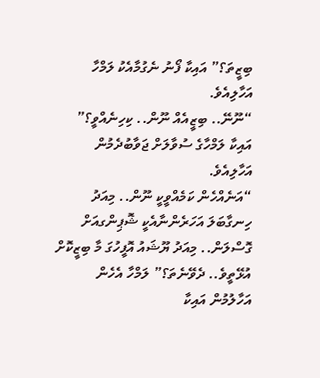ބިޒީތަ؟” އައިކާ ފޯނު ނެގުމާއެކު ލަމްހާ އަހާލިއެވެ.
“ނޫނޭ.. ބިޒީއެއް ނޫން.. ކިހިނެއްވީ؟” އައިކާ ލަމްހާގެ ސުވާލަށް ޖަވާބުދެމުން އަހާލިއެވެ.
“އަނެއްހެން ކަމެއްވީކީ ނޫން.. މިއަދު ހިނގާބަލަ އަހަރެންނާއެކީ ޝޮޕިންގއަށް ގޮސްލަން.. މިއަދު ޔޫޝައު އޮފީހުގަ މާ ބިޒީކޮށް އުޅޭތީވެ.. ދެވޭނެތަ؟” ލަމްހާ އެހެން އަހާލުމުން އައިކާ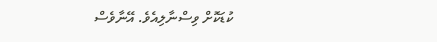ކުޑަކޮށް ވިސްނާލިއެވެ. އޭނާވެސް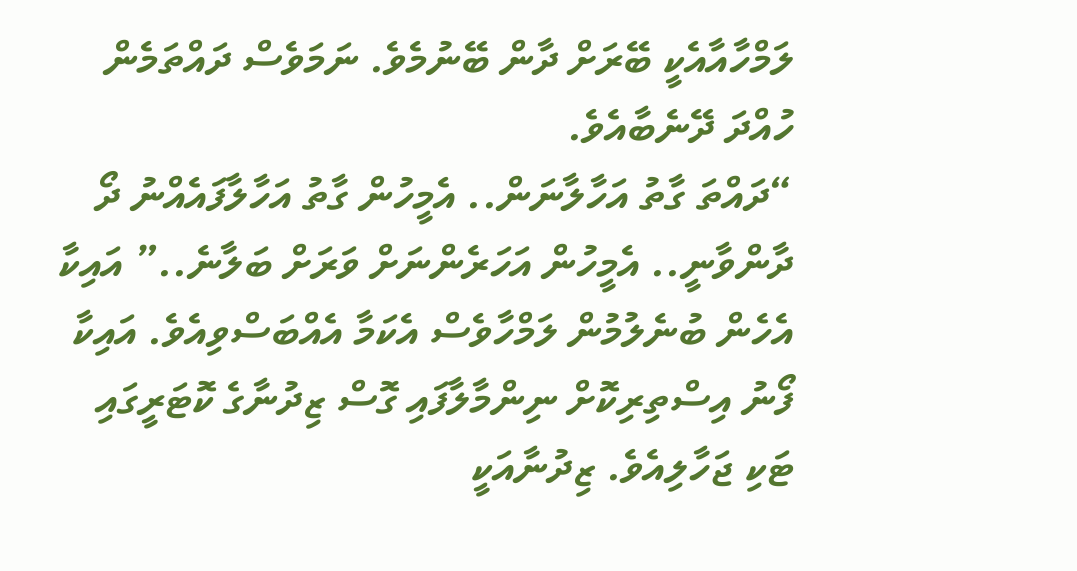ލަމްހާއާއެކީ ބޭރަށް ދާން ބޭނުމެވެ. ނަމަވެސް ދައްތަމެން ހުއްދަ ދޭނެބާއެވެ.
“ދައްތަ ގާތު އަހާލާނަން.. އެމީހުން ގާތު އަހާލާފައެއްނު ދޯ ދާންވާނީ.. އެމީހުން އަހަރެންނަށް ވަރަށް ބަލާނެ..” އައިކާ އެހެން ބުނެލުމުން ލަމްހާވެސް އެކަމާ އެއްބަސްވިއެވެ. އައިކާ ފޯނު އިސްތިރިކޮށް ނިންމާލާފައި ގޮސް ޒިދުނާގެ ކޮޓަރީގައި ޓަކި ޖަހާލިއެވެ. ޒިދުނާއަކީ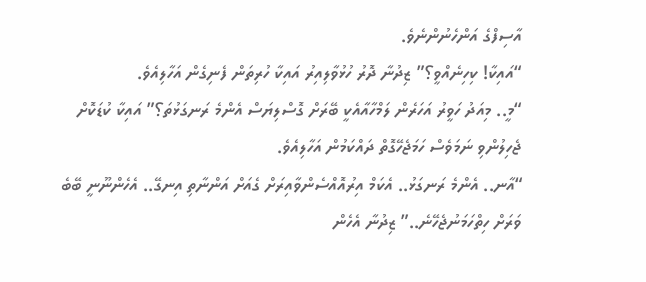އާސިފްގެ އަންހެނުންނެވެ.
“އައިކާ! ކިހިނެއްވީ؟” ޒިދުނާ ދޮރު ހުޅުވާލިއިރު އައިކާ ހުރިތަން ފެނިގެން އަހާލިއެވެ.
“މީ.. މިއަދު ހަވީރު އަހަރެން ލަމްހާއާއެކީ ބޭރަށް ގޮސްލިޔަސް އެންމެ ރަނގަޅުތަ؟” އައިކާ ކުޑަކޮށް ޖެހިލުންވި ނަމަވެސް ހަމަޖެހޭގޮތް ދައްކަމުން އަހާލިއެވެ.
“އާނ.. އެންމެ ރަނގަޅު.. އެކަމް އިރުއޮއްސެންވާއިރަށް ގެއަށް އަންނާތި އިނގޭ.. އެހެންނޫނީ ބޭބެ ވަރަށް ހިތްހަމަނުޖެހޭނެ..” ޒިދުނާ އެހެން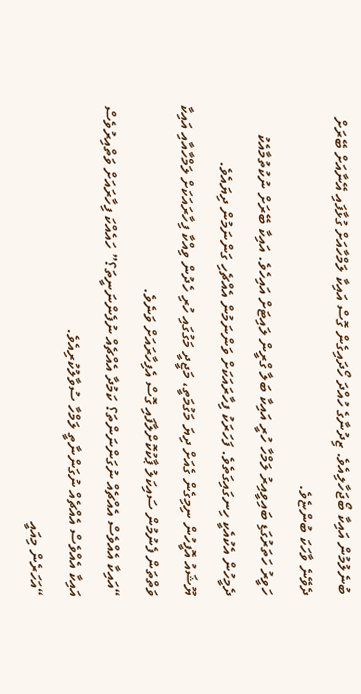ބުނެލުމުން އައިކާ ބޯޖަހާލިއެވެ. ޒިދުނާގެ ހުއްދަ ހޯދައިގެން ގޮސް އައިކާ ލަމްހާއަށް ގުޅާފައި އޭނާއަށް ބޭރަށް ދެވޭނެ ވާހަކަ ބުންޏެވެ.
ހަވީރު ހަތަރުގަޑި ބައިވީއިރު ލަމްހާ ހުރީ އައިކާ ބަލާ ގްރީން ލައިޓަށް އައިހެވެ. އައިކާ ބޭރަށް ނުކުތުމާއެކު ދެމީހުން އެކުއެކީ ހިނގައިގަތެވެ. ފަހަރަކު ފިހާރައަކަށް ވަންނަމުން އެއްޗެހި ގަންނަމުން ދިޔައެވެ.
ޔޫޝައު އޮފީހުން ނިމިގެން ގެއަށް ދިޔަ މަގުމަތީ، މަޖީދީ މަގުގައި ހުރި ހެދުން ވިއްކާ ފިހާރައަކަށް ލަމްހާއާއި އައިކާ ވަތްތަން ފެނުމުން ސައިކަލު ޕާކުކޮށްލާފައި ގޮސް އެފިހާރައަށް ވަނެވެ.
“އައިކާ އެއްވެސް އެއްޗެއް ނުގަންނަންތަ؟ ކަމުދާ އެއްޗެއް ނުފެންނަނީތަ؟” ހައެއްކަ ފިހާރައަށް ވަތްއިރުވެސް އައިކާ އެއްވެސް އެއްޗެއް ނުގަންނާތީ ލަމްހާ ސުވާލުކުރިއެވެ.
“އަހަރެން މިއައީ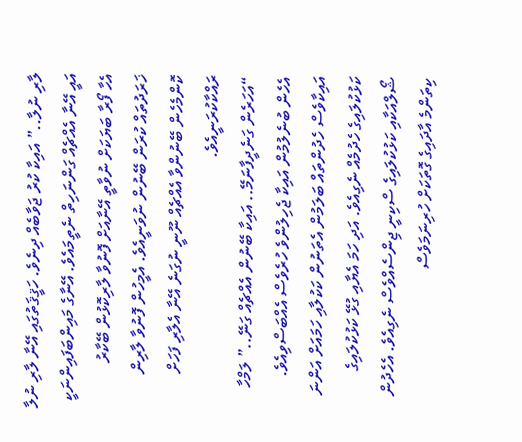ލާރި ނުލާ..” އައިކާ ކުރު ޖަވާބެއް ދިނެވެ. ހަޤީޤަތުގައި އޭނާ ލާރި ނުލާ އައީ އޭނާ އެއްޗެއް ގަންނަހިތް ނެތީމައެވެ. އޭނާގެ މައިންބަފައިންނަކީ އެހާ ފޯރާ ބަޔަކަށް ނުވާތީ އޭނާއަށް ފޮނުވާ ލާރިކޮޅުން ބޭކާރު ޚަރަދުތައް ކުރަން ބޭނުން ނުވަނީއެވެ. އެމީހުން ފޮނުވާ ލާރިން ކޮންމެހެން ބޭނުންވާ އެއްޗެއް ނޫނީ ނުގަނެ އޭނާ އެލާރި ފަހަށް ރައްކާކުރަނީއެވެ.
“އަހަރެން ގަނެދީފާނަމޭ.. އައިކާ ބޭނުން އެއްޗެއް ގަނޭ..” ލަމްހާ އެހެން ބުނެލުމުން އައިކާ ޖެހިލުންވެ ހުރެވެސް އެއްބަސްވިއެވެ. އައިކާވެސް ހެދުންތައް ބަލަމުން އެތަނުން ކަކުލާއި ހަމައަށް އަންނަ ކަޅުކުލައިގެ ހެދުމެއް ނެގިއެވެ. އަދި ހަމަ އެޔާއި ގުޅޭ ކަޅުކުލައިގެ ޝޯލްއަކާއި ކަޅުކުލައިގެ ސްކިނީ ޖިންސެއްވެސް ނެގިއެވެ. އެހެދުން ކިތަންމެ އާދައިގެ ގޮތަކަށް ހުރިނަމަވެސް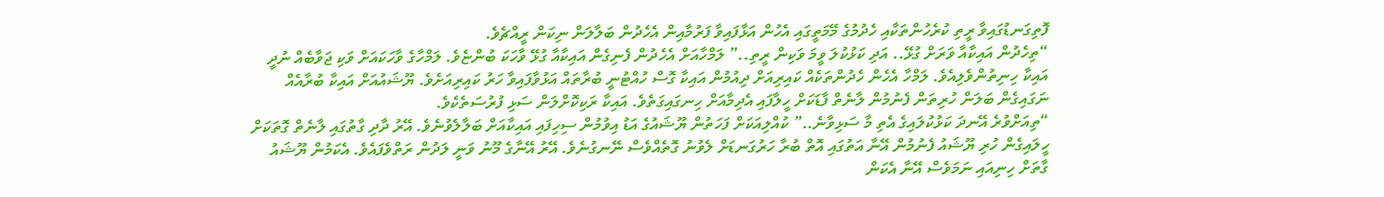ފޮތިގަނޑުގައިވާ ރީތި ކުރެހުންތަކާއި ހެދުމުގެ މޭމަތީގައި އެހުން އަޅާފައިވާ ފަރުމާއިން އެހެދުން ބަލާލަން ނިކަން ރީއްޗެވެ.
“ތިހެދުން އައިކާއާ ވަރަށް ގުޅޭ.. އަދި ކަޅުކުލަ ވީމަ ވަކިން ރީތި..” ލަމްހާއަށް އެހެދުން ފެނިގެން އައިކާއާ ގުޅޭ ވާހަކަ ބުންޏެވެ. ލަމްހާގެ ވާހަކައަށް ވަކި ޖަވާބެއް ނުދީ އައިކާ ހިނިތުންވެލިއެވެ. ލަމްހާ އެހެން ހެދުންތަކެއް ކައިރިއަށް ދިއުމުން އައިކާ ގޮސް ހުއްޓުނީ ބުރާތައް އަޅުވާފައިވާ ހަރު ކައިރިއަށެވެ. ޔޫޝައުއަށް އައިކާ ބުރާއެއް ނަގައިގެން ބަލަން ހުރިތަން ފެނުމުން ލާނެތް ފާޑަކަށް ހީލާފައި އެދިމާއަށް ހިނގައިގަތެވެ. އައިކާ ރަކިކޮށްލަން ސަޅި ފުރުސަތެކެވެ.
“ތިއަށްވުރެ އޭނދަ ކަޅުކުލައިގެ އެތި މާ ސަޅިވާނެ..” ކުއްލިއަކަށް ފަހަތުން ޔޫޝައުގެ އަޑު އިވުމުން ސިހިފައި އައިކާއަށް ބަލާލެވުނެވެ. އޭރު ދާދި ގާތުގައި ލާނެތް ގޮތަކަށް ހީލައިގެން ހުރި ޔޫޝައު ފެނުމުން އޭނާ އަތުގައި އޮތް ބުރާ ހަރުގަނޑަށް ލެވުނު ގޮތެއްވެސް ނޭނގުނެވެ. އޭރު އޭނާގެ މޫނު ވަނީ ލަދުން ރަތްވެފައެވެ. އެކަމުން ޔޫޝައު ގާތަށް ހިނިއައި ނަމަވެސް އޭނާ އެކަން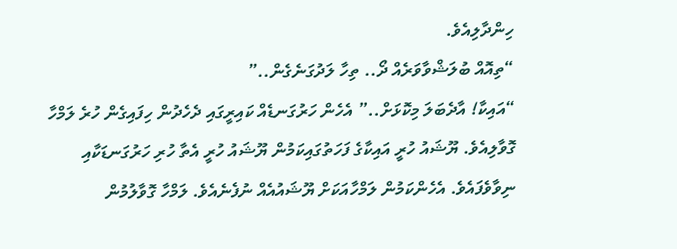ހިންދާލިއެވެ.
“ތިއޮއް ބުލަޝްވާވަރެއް ދޯ.. ތިހާ ލަދުގަނެގެން..”
“އައިކާ! އާދެބަލަ މިކޮޅަށް..” އެހެން ހަރުގަނޑެއް ކައިރީގައި ދެހެދުން ހިފައިގެން ހުރެ ލަމްހާ ގޮވާލިއެވެ. ޔޫޝައު ހުރީ އައިކާގެ ފަހަތުގައިކަމުން ޔޫޝައު ހުރީ އެތާ ހުރި ހަރުގަނޑަކާއި ނިވާވެފައެވެ. އެހެންކަމުން ލަމްހާއަކަށް ޔޫޝައުއެއް ނުފެނެއެވެ. ލަމްހާ ގޮވާލުމުން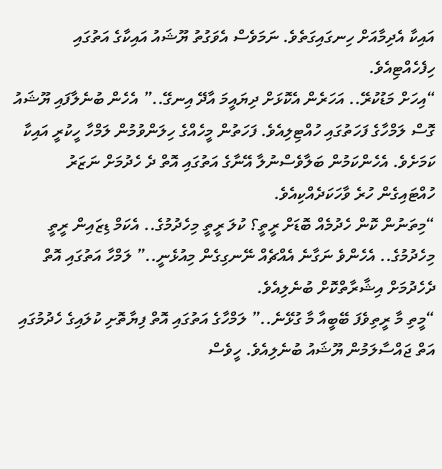އައިކާ އެދިމާއަށް ހިނގައިގަތެވެ. ނަމަވެސް އެވަގުތު ޔޫޝައު އައިކާގެ އަތުގައި ހިފެހެއްޓިއެވެ.
“އިހަށް މަޑުކުރޭ.. އަހަރެން އެކޮޅަށް ދިޔައީމަ އާދޭ އިނގޭ..” އެހެން ބުނެލާފައި ޔޫޝައު ގޮސް ލަމްހާގެ ފަހަތުގައި ހުއްޓިލިއެވެ. ފަހަތުން މީހެއްގެ ހިލަންވުމުން ލަމްހާ ހީކުރީ އައިކާ ކަމަށެވެ. އެހެންކަމުން ބަލާވެސްނުލާ އޭނާގެ އަތުގައި އޮތް ދެ ހެދުމަށް ނަޒަރު ހުއްޓައިގެން ހުރެ ވާހަކަދެއްކިއެވެ.
“މިތަނުން ކޮން ހެދުމެއް ބޮޑަށް ރީތީ؟ ކުލަ ރީތީ މިހެދުމުގެ.. އެކަމް ޑިޒައިން ރީތީ މިހެދުމުގެ.. އެހެންވެ ނަގާނެ އެއްޗެއް ނޭނގިގެން މިއުޅެނީ..” ލަމްހާ އަތުގައި އޮތް ދެހެދުމަށް އިޝާރާތްކޮށް ބުނެލިއެވެ.
“މީތި މާ ރީތިވެފަ ބޭބީއާ މާ ގުޅޭނެ..” ލަމްހާގެ އަތުގައި އޮތް ފިޔާތޮށި ކުލައިގެ ހެދުމުގައި އަތް ޖައްސާލަމުން ޔޫޝައު ބުނެލިއެވެ. ހީވެސް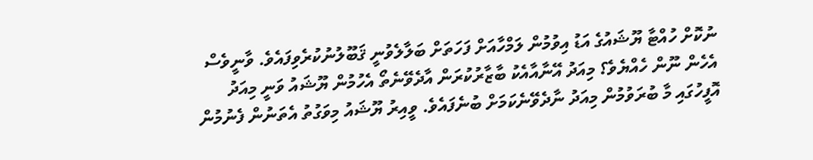ނުކޮށް ހުއްޓާ ޔޫޝައުގެ އަޑު އިވުމުން ލަމްހާއަށް ފަހަތަށް ބަލާލެވުނީ ޤަބޫލުނުކުރެވިފައެވެ. ވާނީވެސް އެހެން ނޫން ހެއްޔެވެ؟ މިއަދު އޭނާއާއެކު ބާޒާރުކުރަން އާދެވޭނެތޯ އެހުމުން ޔޫޝައު ވަނީ މިއަދު އޮފީހުގައި މާ ބުރަވުމުން މިއަދު ނާދެވޭނެކަމަށް ބުނެފައެވެ. ވީއިރު ޔޫޝައު މިވަގުތު އެތަނުން ފެނުމުން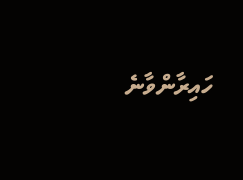ހައިރާންވާނެ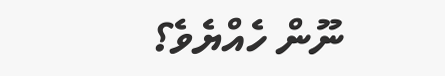ނޫން ހެއްޔެވެ؟